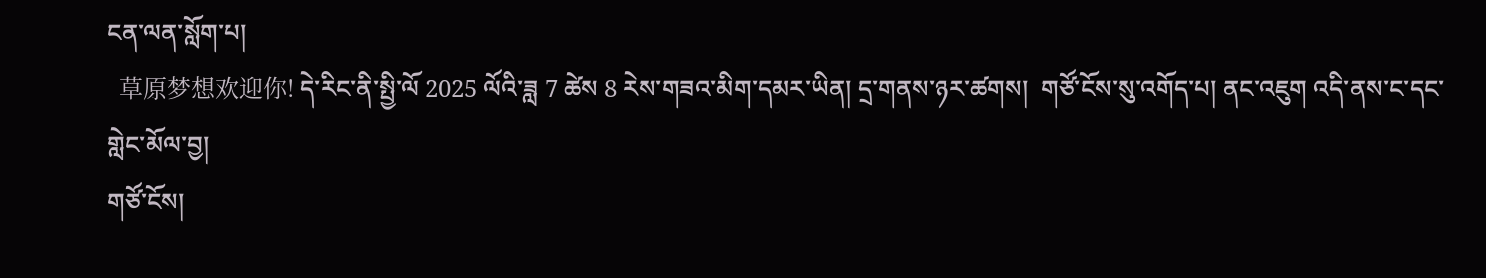ངན་ལན་སློག་པ།
  草原梦想欢迎你! དེ་རིང་ནི་སྤྱི་ལོ 2025 ལོའི་ཟླ 7 ཚེས 8 རེས་གཟའ་མིག་དམར་ཡིན། དྲ་གནས་ཉར་ཚགས།  གཙོ་ངོས་སུ་འགོད་པ། ནང་འཇུག འདི་ནས་ང་དང་གླེང་མོལ་བྱ།
གཙོ་ངོས།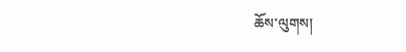ཆོས་ལུགས།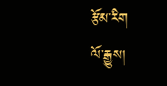རྩོམ་རིག
ལོ་རྒྱུས།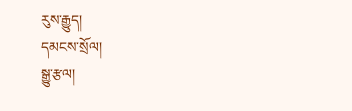རུས་རྒྱུད།
དམངས་སྲོལ།
སྒྱུ་རྩལ།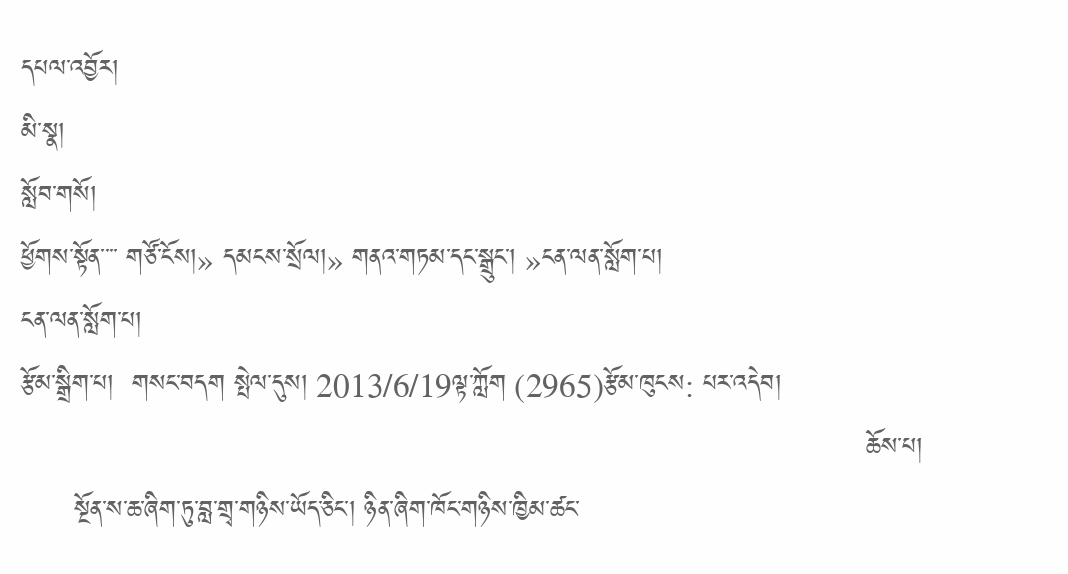དཔལ་འབྱོར།
མི་སྣ།
སློབ་གསོ།
ཕྱོགས་སྟོན་་་་ གཙོ་ངོས།» དམངས་སྲོལ།» གནའ་གཏམ་དང་སྒྲུང་། »ངན་ལན་སློག་པ།
ངན་ལན་སློག་པ།
རྩོམ་སྒྲིག་པ།  གསང་བདག སྤེལ་དུས། 2013/6/19ལྟ་ཀློག (2965)རྩོམ་ཁུངས: པར་འདེབ།
                                                                                                ཆོས་པ།
      སྔོན་ས་ཆ་ཞིག་ཏུ་བླ་གྲྭ་གཉིས་ཡོད་ཅིང་། ཉིན་ཞིག་ཁོང་གཉིས་ཁྱིམ་ཚང་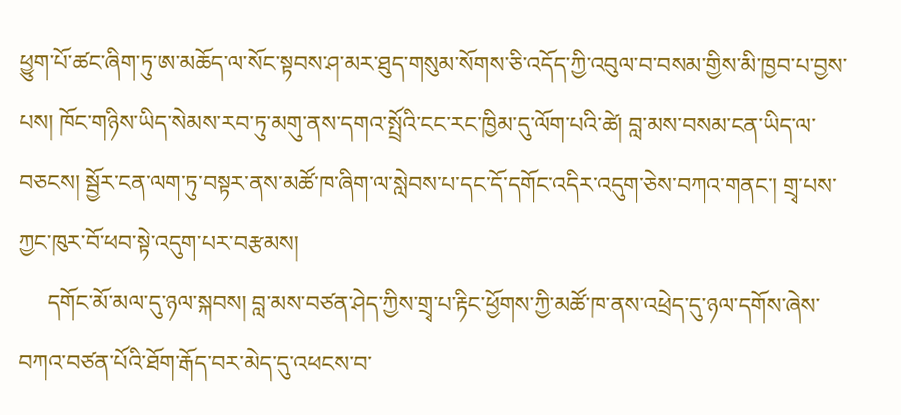ཕྱུག་པོ་ཚང་ཞིག་ཏུ་ཨ་མཆོད་ལ་སོང་སྟབས་ཤ་མར་ཐུད་གསུམ་སོགས་ཅི་འདོད་ཀྱི་འབུལ་བ་བསམ་གྱིས་མི་ཁྱབ་པ་བྱས་པས། ཁོང་གཉིས་ཡིད་སེམས་རབ་ཏུ་མགུ་ནས་དགའ་སྤྲོའི་ངང་རང་ཁྱིམ་དུ་ལོག་པའི་ཚེ། བླ་མས་བསམ་ངན་ཡིད་ལ་བཅངས། སྦྱོར་ངན་ལག་ཏུ་བསྟར་ནས་མཚོ་ཁ་ཞིག་ལ་སླེབས་པ་དང་དོ་དགོང་འདིར་འདུག་ཅེས་བཀའ་གནང་། གྲྭ་པས་ཀྱང་ཁུར་བོ་ཕབ་སྟེ་འདུག་པར་བརྩམས།
     དགོང་མོ་མལ་དུ་ཉལ་སྐབས། བླ་མས་བཙན་ཤེད་ཀྱིས་གྲྭ་པ་རྟིང་ཕྱོགས་ཀྱི་མཚོ་ཁ་ནས་འཕྲེད་དུ་ཉལ་དགོས་ཞེས་བཀའ་བཙན་པོའི་ཐོག་རྒོད་བར་མེད་དུ་འཕངས་བ་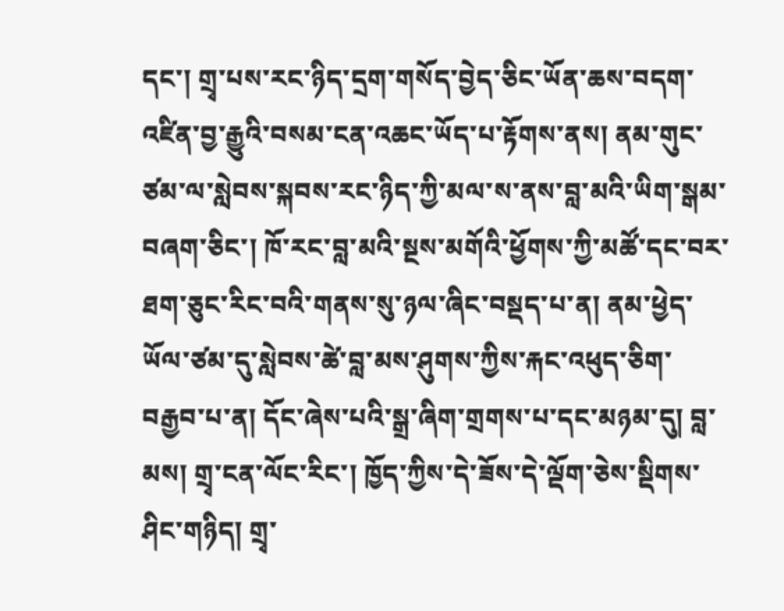དང་། གྲྭ་པས་རང་ཉིད་དྲག་གསོད་བྱེད་ཅིང་ཡོན་ཆས་བདག་འཛིན་བྱ་རྒྱུའི་བསམ་ངན་འཆང་ཡོད་པ་རྟོགས་ནས། ནམ་གུང་ཙམ་ལ་སླེབས་སྐབས་རང་ཉིད་ཀྱི་མལ་ས་ནས་བླ་མའི་ཡིག་སྒམ་བཞག་ཅིང་། ཁོ་རང་བླ་མའི་སྔས་མགོའི་ཕྱོགས་ཀྱི་མཚོ་དང་བར་ཐག་ཅུང་རིང་བའི་གནས་སུ་ཉལ་ཞིང་བསྡད་པ་ན། ནམ་ཕྱེད་ཡོལ་ཙམ་དུ་སླེབས་ཚེ་བླ་མས་ཤུགས་ཀྱིས་རྐང་འཕུད་ཅིག་བརྒྱབ་པ་ན། དོང་ཞེས་པའི་སྒྲ་ཞིག་གྲགས་པ་དང་མཉམ་དུ། བླ་མས། གྲྭ་ངན་ལོང་རིང་། ཁྱོད་ཀྱིས་དེ་ཟོས་དེ་ལྡོག་ཅེས་སྡིགས་ཤིང་གཉིད། གྲྭ་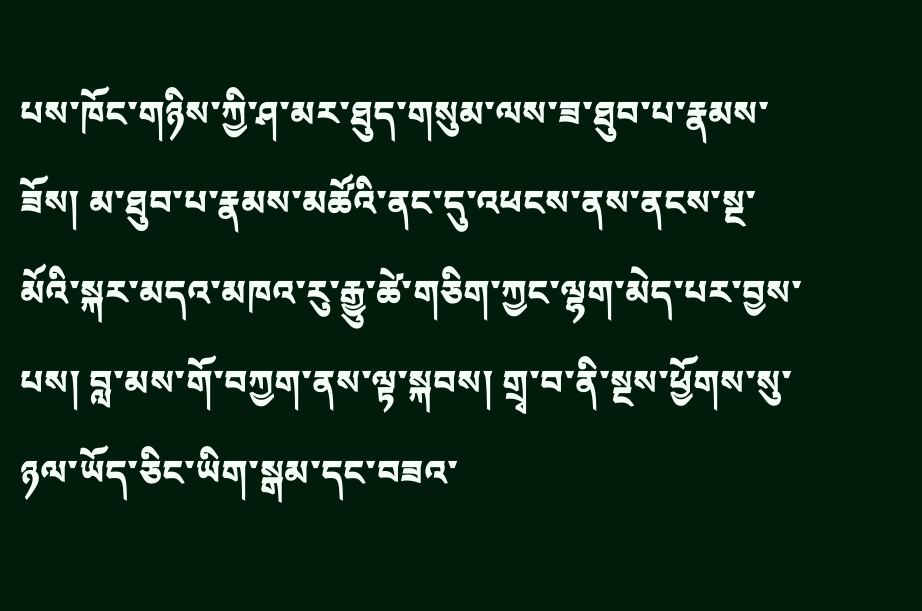པས་ཁོང་གཉིས་ཀྱི་ཤ་མར་ཐུད་གསུམ་ལས་ཟ་ཐུབ་པ་རྣམས་ཟོས། མ་ཐུབ་པ་རྣམས་མཚོའི་ནང་དུ་འཕངས་ནས་ནངས་སྔ་མོའི་སྐར་མདའ་མཁའ་རུ་རྒྱུ་ཚེ་གཅིག་ཀྱང་ལྷག་མེད་པར་བྱས་པས། བླ་མས་གོ་བཀྱག་ནས་ལྟ་སྐབས། གྲྭ་བ་ནི་སྔས་ཕྱོགས་སུ་ཉལ་ཡོད་ཅིང་ཡིག་སྒམ་དང་བཟའ་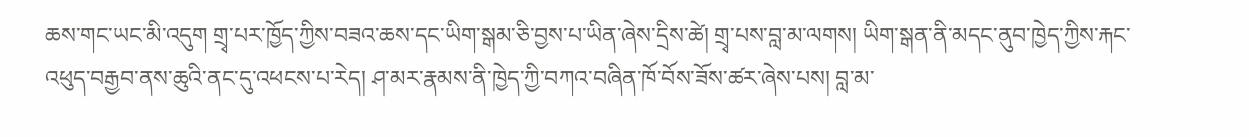ཆས་གང་ཡང་མི་འདུག གྲྭ་པར་ཁྱོད་ཀྱིས་བཟའ་ཆས་དང་ཡིག་སྒམ་ཅི་བྱས་པ་ཡིན་ཞེས་དྲིས་ཚེ། གྲྭ་པས་བླ་མ་ལགས། ཡིག་སྒན་ནི་མདང་ནུབ་ཁྱེད་ཀྱིས་རྐང་འཕུད་བརྒྱབ་ནས་ཆུའི་ནང་དུ་འཕངས་པ་རེད། ཤ་མར་རྣམས་ནི་ཁྱེད་ཀྱི་བཀའ་བཞིན་ཁོ་བོས་ཟོས་ཚར་ཞེས་པས། བླ་མ་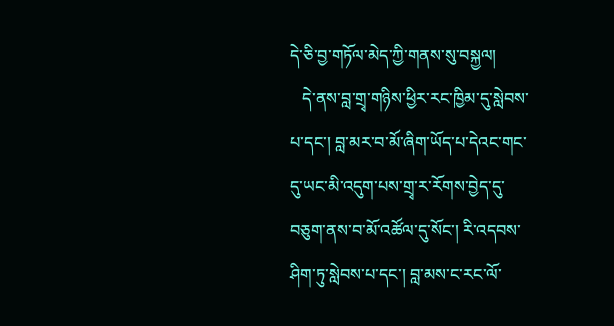དེ་ཅི་བྱ་གཏོལ་མེད་ཀྱི་གནས་སུ་བསྐྱལ།
   དེ་ནས་བླ་གྲྭ་གཉིས་ཕྱིར་རང་ཁྱིམ་དུ་སླེབས་པ་དང་། བླ་མར་བ་མོ་ཞིག་ཡོད་པ་དེའང་གང་དུ་ཡང་མི་འདུག་པས་གྲྭ་ར་རོགས་བྱེད་དུ་བཅུག་ནས་བ་མོ་འཚོལ་དུ་སོང་། རི་འདབས་ཤིག་ཏུ་སླེབས་པ་དང་། བླ་མས་ང་རང་ལོ་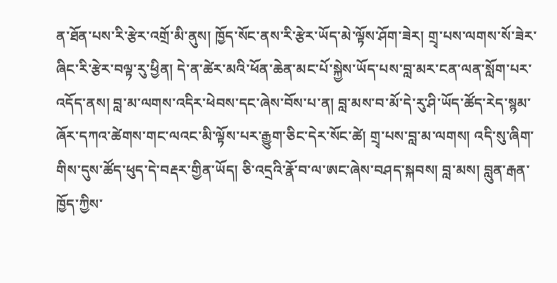ན་ཐོན་པས་རི་རྩེར་འགྲོ་མི་ནུས། ཁྱོད་སོང་ནས་རི་རྩེར་ཡོད་མེ་ལྟོས་ཤོག་ཟེར། གྲྭ་པས་ལགས་སོ་ཟེར་ཞིང་རི་རྩེར་བལྟ་རུ་ཕྱིན། དེ་ན་ཚེར་མའི་ཕོན་ཆེན་མང་པོ་སྐྱེས་ཡོད་པས་བླ་མར་ངན་ལན་སློག་པར་འདོད་ནས། བླ་མ་ལགས་འདིར་ཕེབས་དང་ཞེས་བོས་པ་ན། བླ་མས་བ་མོ་དེ་རུ་ཤི་ཡོད་ཚོད་རེད་སྙམ་ཞོར་དཀའ་ཚེགས་གང་ལའང་མི་ལྟོས་པར་རྒྱུག་ཅིང་དེར་སོང་ཚེ། གྲྭ་པས་བླ་མ་ལགས། འདི་སུ་ཞིག་གིས་དུས་ཚོད་ཕུད་དེ་བརྡར་གྱིན་ཡོད། ཅི་འདྲའི་རྣོ་བ་ལ་ཨང་ཞེས་བཤད་སྐབས། བླ་མས། བླུན་རྒན་ཁྱོད་ཀྱིས་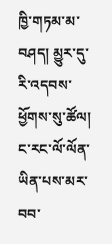ཁྱི་གཏམ་མ་བཤད། མྱུར་དུ་རི་འདབས་ཕྱོགས་སུ་ཚོལ། ང་རང་ལོ་ལོན་ཡིན་པས་མར་བབ་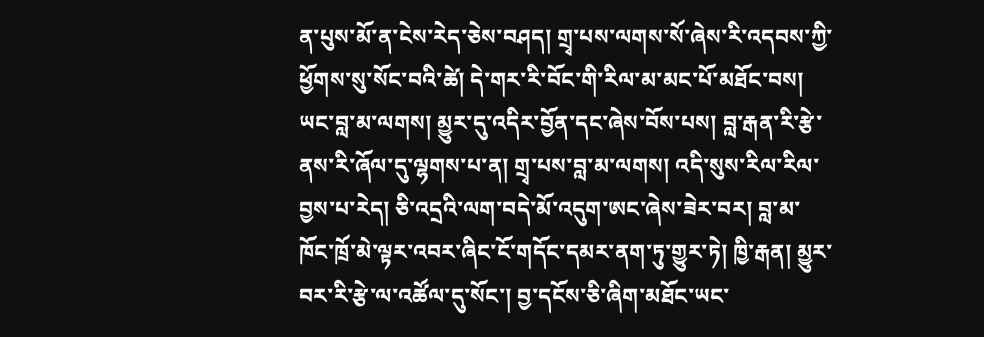ན་པུས་མོ་ན་ངེས་རེད་ཅེས་བཤད། གྲྭ་པས་ལགས་སོ་ཞེས་རི་འདབས་ཀྱི་ཕྱོགས་སུ་སོང་བའི་ཚེ། དེ་གར་རི་བོང་གི་རིལ་མ་མང་པོ་མཐོང་བས། ཡང་བླ་མ་ལགས། མྱུར་དུ་འདིར་བྱོན་དང་ཞེས་བོས་པས། བླ་རྒན་རི་རྩེ་ནས་རི་ཞོལ་དུ་ལྷགས་པ་ན། གྲྭ་པས་བླ་མ་ལགས། འདི་སུས་རིལ་རིལ་བྱས་པ་རེད། ཅི་འདྲའི་ལག་བདེ་མོ་འདུག་ཨང་ཞེས་ཟེར་བར། བླ་མ་ཁོང་ཁྲོ་མེ་ལྟར་འབར་ཞིང་ངོ་གདོང་དམར་ནག་ཏུ་གྱུར་ཏེ། ཁྱི་རྒན། མྱུར་བར་རི་རྩེ་ལ་འཚོལ་དུ་སོང་། བྱ་དངོས་ཅི་ཞིག་མཐོང་ཡང་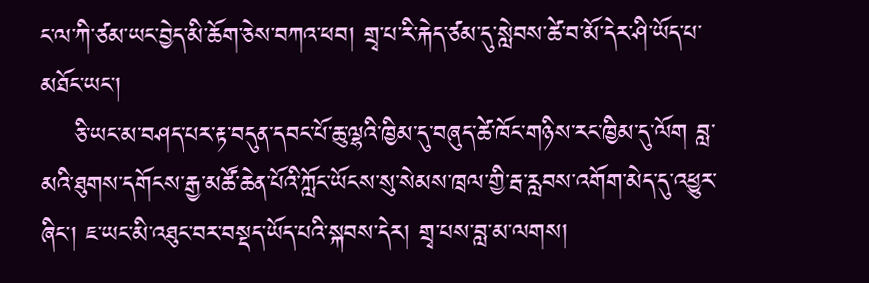ང་ལ་ཀི་ཙམ་ཡང་བྱེད་མི་ཆོག་ཅེས་བཀའ་ཕབ། གྲྭ་པ་རི་རྐེད་ཙམ་དུ་སླེབས་ཚེ་བ་མོ་དེར་ཤི་ཡོད་པ་མཐོང་ཡང་།
    ཅི་ཡང་མ་བཤད་པར་རྟ་བདུན་དབང་པོ་ཆུ་ལྷའི་ཁྱིམ་དུ་བཞུད་ཚེ་ཁོང་གཉིས་རང་ཁྱིམ་དུ་ལོག བླ་མའི་ཐུགས་དགོངས་རྒྱ་མཚོ་ཆེན་པོའི་ཀློང་ཡོངས་སུ་སེམས་ཁྲལ་གྱི་རྦ་རླབས་འགོག་མེད་དུ་འཕྱུར་ཞིང་། ཇ་ཡང་མི་འཐུང་བར་བསྡད་ཡོད་པའི་སྐབས་དེར། གྲྭ་པས་བླ་མ་ལགས།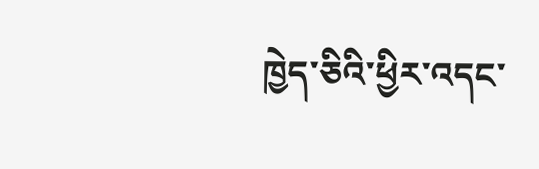ཁྱེད་ཅིའི་ཕྱིར་འདང་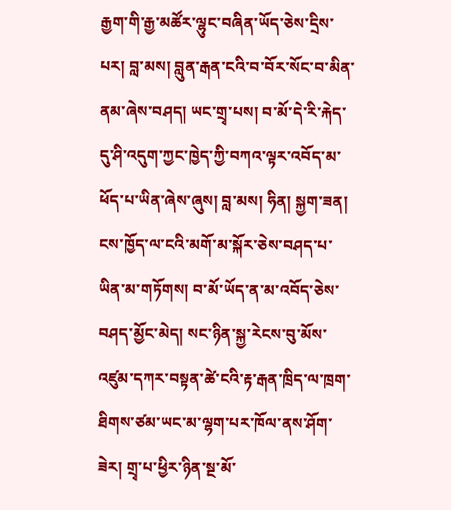རྒྱག་གི་རྒྱ་མཚོར་ལྷུང་བཞིན་ཡོད་ཅེས་དྲིས་པར། བླ་མས། བླུན་རྒན་ངའི་བ་བོར་སོང་བ་མིན་ནམ་ཞེས་བཤད། ཡང་གྲྭ་པས། བ་མོ་དེ་རི་རྐེད་དུ་ཤི་འདུག་ཀྱང་ཁྱེད་ཀྱི་བཀའ་ལྟར་འབོད་མ་ཕོད་པ་ཡིན་ཞེས་ཞུས། བླ་མས། ཧིན། སྐྱག་ཟན། ངས་ཁྱོད་ལ་ངའི་མགོ་མ་སྐོར་ཅེས་བཤད་པ་ཡིན་མ་གཏོགས། བ་མོ་ཡོད་ན་མ་འབོད་ཅེས་བཤད་མྱོང་མེད། སང་ཉིན་སྐྱ་རེངས་བུ་མོས་འཛུམ་དཀར་བསྟན་ཚེ་ངའི་རྟ་རྒན་ཁྲིད་ལ་ཁྲག་ཐིགས་ཙམ་ཡང་མ་ལྷག་པར་ཁོལ་ནས་ཤོག་ཟེར། གྲྭ་པ་ཕྱིར་ཉིན་སྔ་མོ་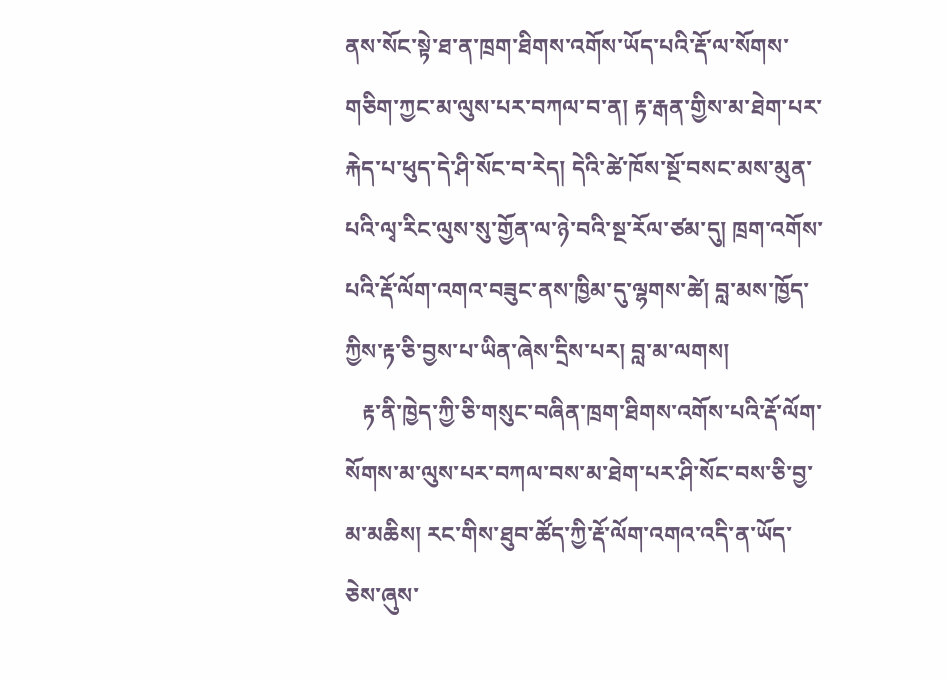ནས་སོང་སྟེ་ཐ་ན་ཁྲག་ཐིགས་འགོས་ཡོད་པའི་རྡོ་ལ་སོགས་གཅིག་ཀྱང་མ་ལུས་པར་བཀལ་བ་ན། རྟ་རྒན་གྱིས་མ་ཐེག་པར་རྐེད་པ་ཕུད་དེ་ཤི་སོང་བ་རེད། དེའི་ཚེ་ཁོས་སྔོ་བསང་མས་མུན་པའི་ལྭ་རིང་ལུས་སུ་གྱོན་ལ་ཉེ་བའི་སྔ་རོལ་ཙམ་དུ། ཁྲག་འགོས་པའི་རྡོ་ལོག་འགའ་བཟུང་ནས་ཁྱིམ་དུ་ལྷགས་ཚེ། བླ་མས་ཁྱོད་ཀྱིས་རྟ་ཅི་བྱས་པ་ཡིན་ཞེས་དྲིས་པར། བླ་མ་ལགས།
   རྟ་ནི་ཁྱེད་ཀྱི་ཅི་གསུང་བཞིན་ཁྲག་ཐིགས་འགོས་པའི་རྡོ་ལོག་སོགས་མ་ལུས་པར་བཀལ་བས་མ་ཐེག་པར་ཤི་སོང་བས་ཅི་བྱ་མ་མཆིས། རང་གིས་ཐུབ་ཚོད་ཀྱི་རྡོ་ལོག་འགའ་འདི་ན་ཡོད་ཅེས་ཞུས་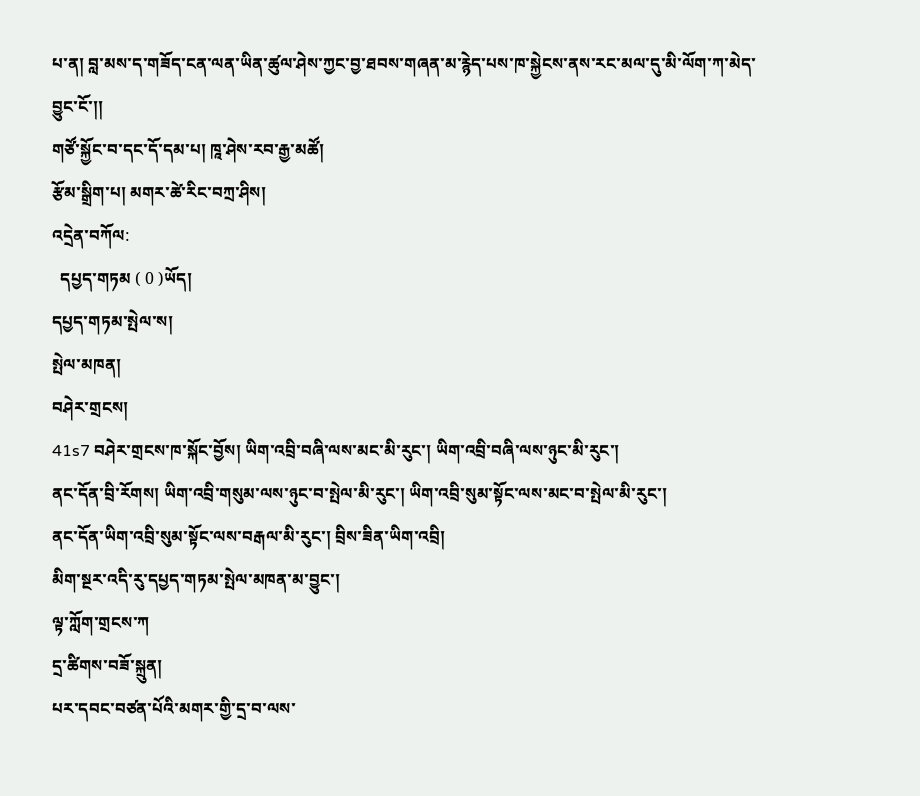པ་ན། བླ་མས་ད་གཟོད་ངན་ལན་ཡིན་ཚུལ་ཤེས་ཀྱང་བྱ་ཐབས་གཞན་མ་རྙེད་པས་ཁ་སྐྱེངས་ནས་རང་མལ་དུ་མི་ལོག་ཀ་མེད་བྱུང་ངོ་།།
གཙོ་སྐྱོང་བ་དང་དོ་དམ་པ། ཁཱ་ཤེས་རབ་རྒྱ་མཚོ།
རྩོམ་སྒྲིག་པ། མགར་ཚེ་རིང་བཀྲ་ཤིས།
འདྲེན་བཀོལ:
  དཔྱད་གཏམ ( 0 )ཡོད།
དཔྱད་གཏམ་སྤེལ་ས།
སྤེལ་མཁན།
བཤེར་གྲངས།
41s7 བཤེར་གྲངས་ཁ་སྐོང་བྱོས། ཡིག་འབྲི་བཞི་ལས་མང་མི་རུང་། ཡིག་འབྲི་བཞི་ལས་ཉུང་མི་རུང་།
ནང་དོན་བྲི་རོགས། ཡིག་འབྲི་གསུམ་ལས་ཉུང་བ་སྤེལ་མི་རུང་། ཡིག་འབྲི་སུམ་སྟོང་ལས་མང་བ་སྤེལ་མི་རུང་།
ནང་དོན་ཡིག་འབྲི་སུམ་སྟོང་ལས་བརྒལ་མི་རུང་། བྲིས་ཟིན་ཡིག་འབྲི།
མིག་སྔར་འདི་རུ་དཔྱད་གཏམ་སྤེལ་མཁན་མ་བྱུང་།
ལྟ་ཀློག་གྲངས་ཀ
དྲ་ཚིགས་བཟོ་སྐྲུན།
པར་དབང་བཙན་པོའི་མགར་གྱི་དྲ་བ་ལས་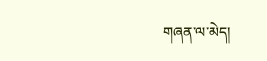གཞན་ལ་མེད།